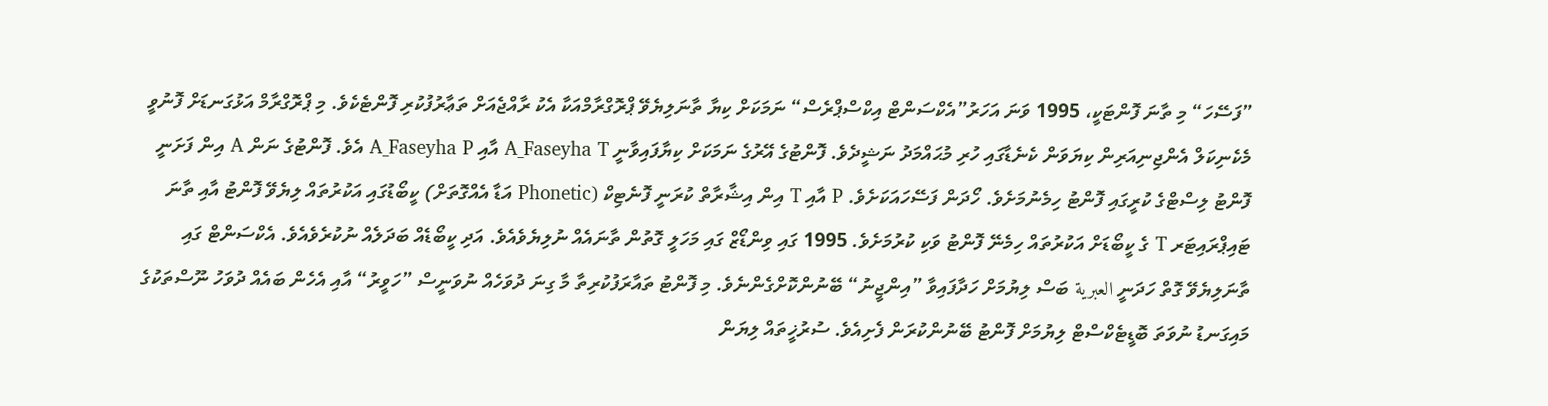”ފަސޭހަ“ މި ތާނަ ފޮންޓަކީ، 1995 ވަނަ އަހަރު”އެކްސަންޓް އިކްސްޕްރެސް“ ނަމަކަށް ކިޔާ ތާނަލިޔެވޭ ޕްރޮގްރާމްއަކާ އެކު ރާއްޖެއަށް ތަޢާރުފުކުރި ފޮންޓެކެވެ. މި ޕްރޮގްރާމް އަޅުގަނޑަށް ފޮނުވީ މެކެނިކަލް އެންޖިނިއަރިން ކިޔަވަން ކެނެޑާގައި ހުރި މުޙައްމަދު ނަޝީދެވެ. ފޮންޓުގެ އޭރުގެ ނަމަކަށް ކިޔާފައިވާނީ A_Faseyha T އާއި A_Faseyha P އެވެ. ފޮންޓުގެ ނަން A އިން ފަށަނީ ފޮންޓު ލިސްޓްގެ ކުރީގައި ފޮންޓު ހިމެނުމަށެވެ. ހޯދަން ފަސޭހައަކަށެވެ. P އާއި T އިން އިޝާރާތް ކުރަނީ ފޮނެޓިކް (Phonetic އަޑާ އެއްގޮތަށް) ކީބޯޑުގައި އަކުރުތައް ލިޔެވޭ ފޮންޓު އާއި ތާނަ ޓައިޕްރައިޓަރ T ގެ ކީބޯޑަށް އަކުރުތައް ހިމެނޭ ފޮންޓު ވަކި ކުރުމަށެވެ. 1995 ގައި ވިންޑޯޒް ގައި މަހަލީ ގޮތުން ތާނައެއް ނުލިޔެވެއެވެ. އަދި ކީބޯޑެއް ބަދަލެއް ނުކުރެވެއެވެ. އެކްސަންޓް ގައި ތާނަލިޔެވޭ ގޮތް ހަދަނީ العبرية ބަސް ލިޔުމަށް ހަދާފައިވާ ”އިންޖީނު“ ބޭނުންކޮށްގެންނެވެ. މި ފޮންޓު ތައާރަފުކުރިތާ މާ ގިނަ ދުވަހެއް ނުވަނީސް ”ހަވީރު“ އާއި އެހެން ބައެއް ދުވަހު ނޫސްތަކުގެ މައިގަނޑު ނުވަތަ ބޮޑީޓެކްސްޓް ލިޔުމަށް ފޮންޓު ބޭނުންކުރަން ފެށިއެވެ. ސުރުޚީތައް ލިޔަން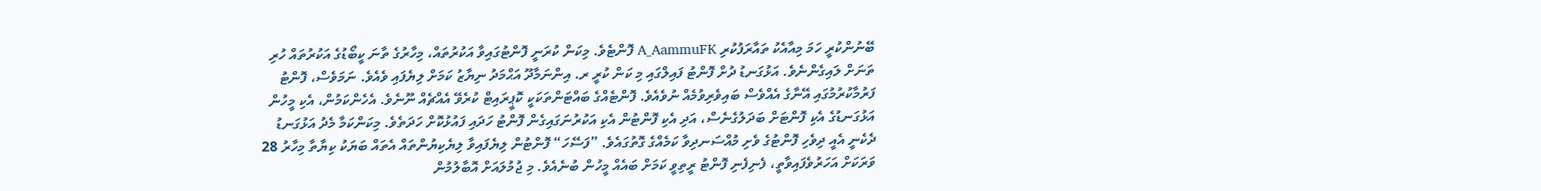ބޭނުންކުރީ ހަމަ މިއާއެކު ތައާރަފުކުރި A_AammuFK ފޮންޓެވެ. މިކަން ކުރަނީ ފޮންޓުގައިވާ އަކުރުތައް، މިހާރުގެ ތާނަ ކީބޯޑުގެ އަކުރުތައް ހުރި ތަނަށް ލައިގެންނެވެ. އަޅުގަނޑު ދުށް ފޮންޓު ފައިލްގައި މި ކަން ކުރީ ރ. އިންނަމާދޫ އަޙްމަދު ނިޔާޒު ކަމަށް ލިޔެފައި ވެއެވެ. ނަމަވެސް، ފޮންޓު ފަރުމާކުރުމުގައި އޭނާގެ އެއްވެސް ބައިވެރިވުމެއް ނުވެއެވެ. ފޮންޓެއްގެ ބައްޓަންތަކަކީ ކޮޕީރައިޓް ކުރެވޭ އެއްޗެއް ނޫނެވެ. އެހެންކަމުން، އެކި މީހުން އަޅުގަނޑުގެ އެކި ފޮންޓަށް ބަދަލުގެނެސް، އަދި އެކި ފޮންޓުން އެކި އަކުރުނަގައިގެން ފޮންޓު ހަދައި ފައުޅުކޮށް ހަދަތެވެ. މިކަންކަމާ މެދު އަޅުގަނޑު ދެކެނީ އެއީ ދިވެހި ފޮންޓުގެ ވެށި މުއްސަނދިވާ ކަމެއްގެ ގޮތުގައެވެ. ”ފަސޭހަ“ ފޮންޓުން ލިޔެފައިވާ ލިޔެކިޔުންތައް އެތައް ބަޔަކު ކިޔާތާ މިހާރު 28 ވަރަކަށް އަހަރުވެފައިވާތީ، ފެނިފެނި ފޮންޓު ރީތިވީ ކަމަށް ބައެއް މީހުން ބުނެއެވެ. މި ޖުމުލައަށް އޮބާލުމުން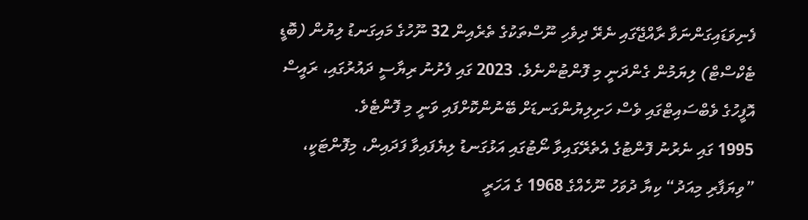ފެނިވަޑައިގަންނަވާ ރާއްޖޭގައި ނެރޭ ދިވެހި ނޫސްތަކުގެ ތެރެއިން 32 ނޫހުގެ މައިގަނޑު ލިޔުން (ބޮޑީ ޓެކްސްޓް) ލިޔަމުން ގެންދަނީ މި ފޮންޓުންނެވެ. 2023 ގައި ފެށުނު ރިޔާސީ ދައުރުގައި، ރައީސް އޮފީހުގެ ވެބްސައިޓްގައި ވެސް ހަށިލިޔުންގަނޑަށް ބޭނުންކޮށްފައި ވަނީ މި ފޮންޓެވެ.
1995 ގައި ނެރުނު ފޮންޓުގެ އެތެރޭގައިވާ ނޯޓުގައި އަޅުގަނޑު ލިޔެފައިވާ ފަދައިން، މިފޮންޓަކީ، ”ވިޔަފާރި މިއަދު“ ކިޔާ ދުވަހު ނޫހެއްގެ 1968 ގެ އަހަރީ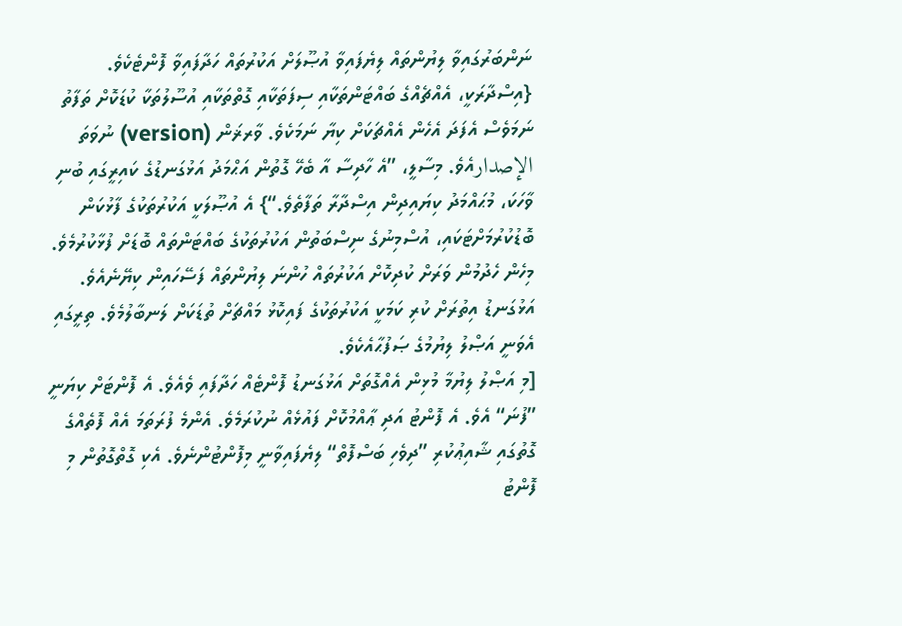ނަންބަރުގައިވާ ލިޔުންތައް ލިޔެފައިވާ އުޞޫލަށް އަކުރުތައް ހަދާފައިވާ ފޮންޓެކެވެ. {އިސްދާރަކީ، އެއްޗެއްގެ ބައްޓަންތަކާއި ސިފަތަކާއި ގޮތްތަކާއި އުސޫލުތަކާ ކުޑަކޮށް ތަފާތު ނަމަވެސް އެފަދަ އެހެން އެއްޗަކަށް ކިޔާ ނަމަކެވެ. ވާރޜަން (version) ނުވަތަ الإصدارއެވެ. މިސާލީ، ”އެ ހާދިސާ އާ ބެހޭ ގޮތުން އަޙްމަދު އަޅުގަނޑުގެ ކައިރީގައި ބުނި ވާހަކަ، މުޙައްމަދު ކިޔައިދިން އިސްދާރާ ތަފާތެވެ.“} އެ އުޞޫލަކީ އަކުރުތަކުގެ ފާޅުކަން ބޮޑުކުރުމަށްޓަކައި، އުސްމިނުގެ ނިސްބަތުން އަކުރުތަކުގެ ބައްޓަންތައް ބޮޑަށް ފުޅާކުރުމެވެ. މިހެން ހެދުމުން ވަރަށް ކުދިކޮށް އަކުރުތައް ހުންނަ ލިޔުންތައް ފަސޭހައިން ކިޔޭނެއެވެ. އަޅުގަނޑު އިތުރަށް ކުރި ކަމަކީ އަކުރުތަކުގެ ފައިކޮޅު މައްޗަށް ތުޑަކަށް ލަނބާލުމެވެ. ތިރީގައި އެވަނީ އަޞްލު ލިޔުމުގެ ޞަފުޙާއެކެވެ.
[މި އަޞްލު ލިޔުމާ މުޅިން އެއްގޮތަށް އަޅުގަނޑު ފޮންޓެއް ހަދާފައި ވެއެވެ. އެ ފޮންޓަށް ކިޔަނީ ”ފުނަ“ އެވެ. އެ ފޮންޓު އަދި ޢާއްމުކޮށް ފައުޅެއް ނުކުރަމެވެ. އެންމެ ފުރަތަމަ އެއް ފޮތެއްގެ ގޮތުގައި ޝާއިޢުކުރި ”ދިވެހި ބަސްފޮތް“ ލިޔެފައިވާނީ މިފޮންޓުންނެވެ. އެކި ގޮތްގޮތުން މި ފޮންޓު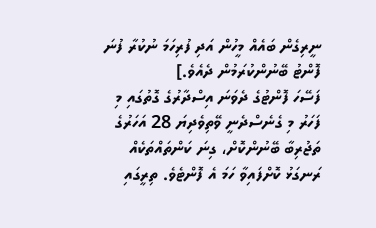ނީރިގެން ބައެއް މީހުން އަދި ފުރިހަމަ ނުކުރާ ފުނަ ފޮންޓު ބޭނުންކުރަމުން ދެއެވެ.]
ފަސޭހަ ފޮންޓުގެ ދެވަނަ އިސްދާރުގެ ގޮތުގައި މި ފަހަރު މި ގެނެސްދެނީ ވޭތިވެދިޔަ 28 އަހަރުގެ ތަޖުރިބާ ބޭނުންކޮށް، ގިނަ ކަންތައްތަކެއް ރަނގަޅު ކޮށްފައިވާ ހަމަ އެ ފޮންޓެވެ. ތިރީގައި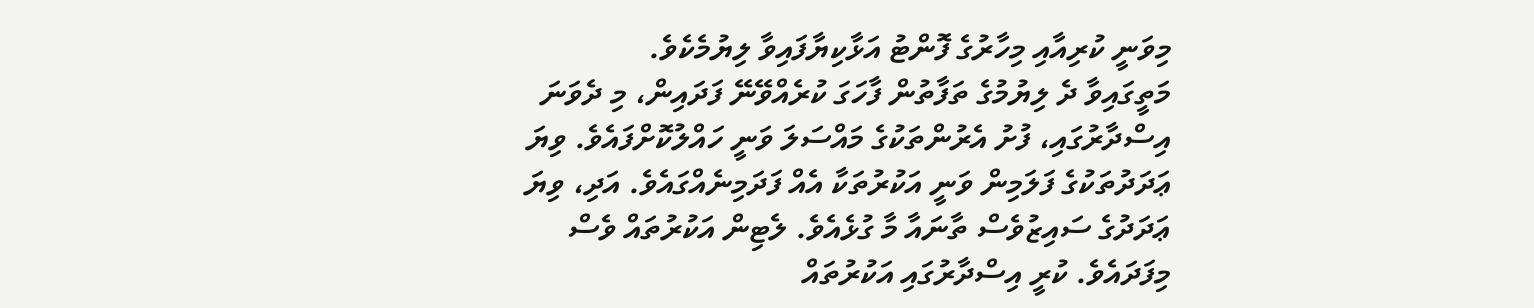މިވަނީ ކުރިއާއި މިހާރުގެ ފޮންޓު އަޅާކިޔާފައިވާ ލިޔުމެކެވެ.
މަތީގައިވާ ދެ ލިޔުމުގެ ތަފާތުން ފާހަގަ ކުރެއްވޭނޭ ފަދައިން، މި ދެވަނަ އިސްދާރުގައި، ފުށު އެރުންތަކުގެ މައްސަލަ ވަނީ ހައްލުކޮށްފައެވެ. ވިޔަ ޢަދަދުތަކުގެ ފަލަމިން ވަނީ އަކުރުތަކާ އެއް ފަދަމިނެއްގައެވެ. އަދި، ވިޔަ ޢަދަދުގެ ސައިޒުވެސް ތާނައާ މާ ގުޅެއެވެ. ލެޓިން އަކުރުތައް ވެސް މިފަދައެވެ. ކުރީ އިސްދާރުގައި އަކުރުތައް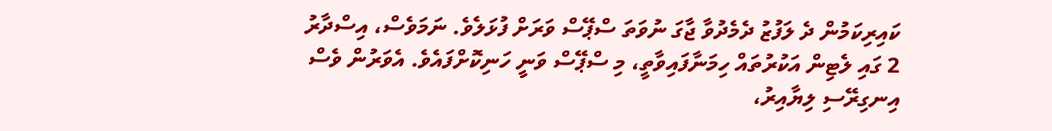ކައިރިކަމުން ދެ ލަފުޒު ދެމެދުވާ ޖާގަ ނުވަތަ ސްޕޭސް ވަރަށް ފުޅަލެވެ. ނަމަވެސް، އިސްދާރު 2 ގައި ލެޓިން އަކުރުތައް ހިމަނާފައިވާތީ، މި ސްޕޭސް ވަނީ ހަނިކޮށްފައެވެ. އެވަރުން ވެސް އިނގިރޭސި ލިޔާއިރު،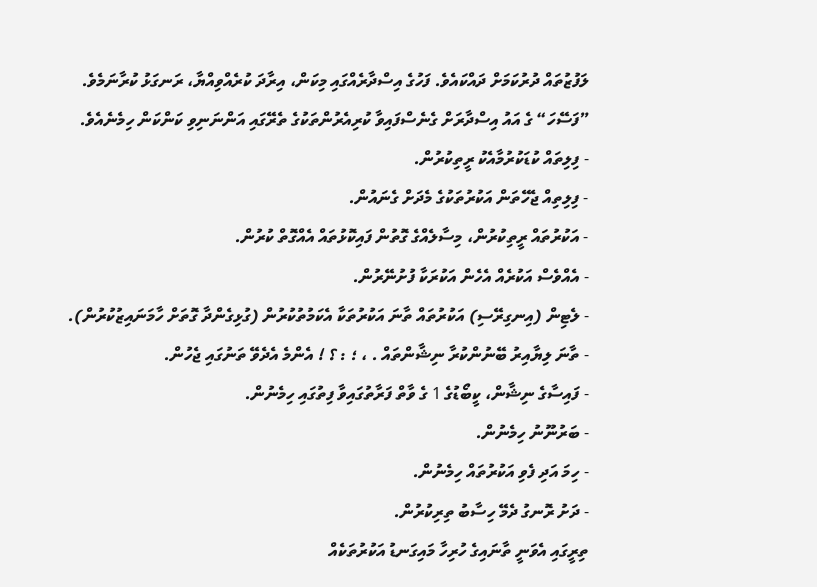ލަފުޒުތައް ދުރުކަމަށް ދައްކައެވެ. ފަހުގެ އިސްދާރެއްގައި މިކަން، އިރާދަ ކުރެއްވިއްޔާ، ރަނގަޅު ކުރާނަމެވެ.
”ފަސޭހަ“ ގެ އައު އިސްދާރަށް ގެނެސްފައިވާ ކުރިއެރުންތަކުގެ ތެރޭގައި އަންނަނިވި ކަންކަން ހިމެނެއެވެ.
- ފިލިތައް ކުޑަކުރުމާއެކު ރީތިކުރުން.
- ފިލިތިއް ޖެހޭތަން އަކުރުތަކުގެ މެދަށް ގެނައުން.
- އަކުރުތައް ރީތިކުރުން، މިސާލެއްގެ ގޮތުން ފައިކޮޅުތައް އެއްގޮތް ކުރުން.
- އެއްވެސް އަކުރެއް އެހެން އަކުރަކާ ފުށުނޭރުން.
- ލެޓިން (އިނގިރޭސި) އަކުރުތައް ތާނަ އަކުރުތަކާ އެކަމުތުކުރުން (ގުޅިގެންދާ ގޮތަށް ހާމަނައިޒުކުރުން).
- ތާނަ ލިޔާއިރު ބޭނުންކުރާ ނިޝާންތައް . ، ؛ : ؟ ! އެންމެ އެދެވޭ ތަނުގައި ޖެހުން.
- ފައިސާގެ ނިޝާން، ކީބޯޑުގެ 1 ގެ ވާތް ފަރާތުގައިވާ ފިތުގައި ހިމެނުން.
- ބަރުނޫނު ހިމެނުން.
- ހިމަ އަދި ފެވި އަކުރުތައް ހިމެނުން.
- ދަށު ރޮނގު ދެމޭ ހިސާބު ތިރިކުރުން.
ތިރީގައި އެވަނީ ތާނައިގެ ހުރިހާ މައިގަނޑު އަކުރުތަކެއް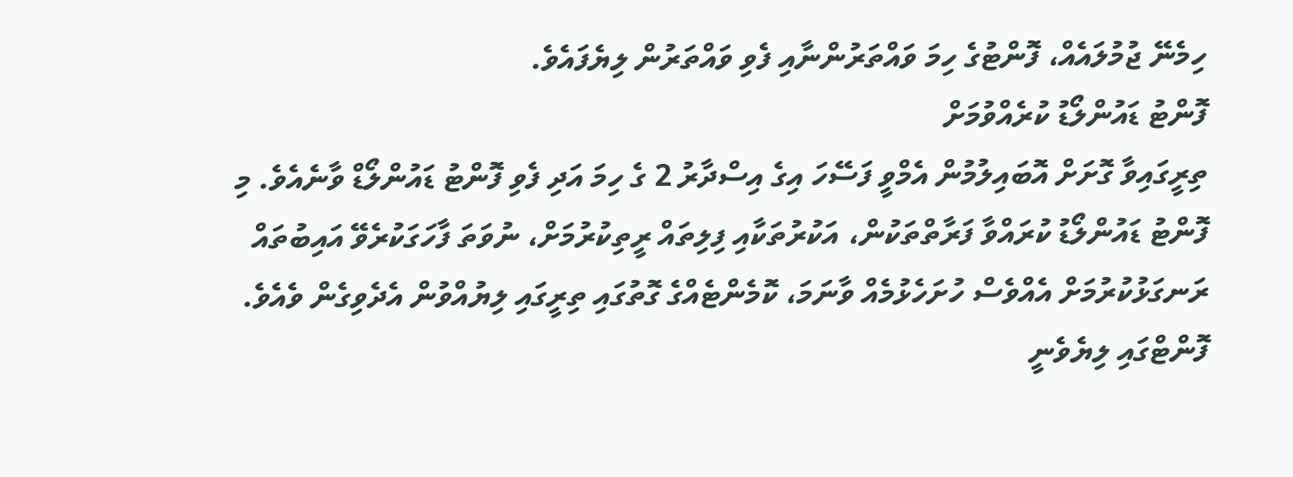ހިމެނޭ ޖުމުލައެއް، ފޮންޓުގެ ހިމަ ވައްތަރުންނާއި ފެވި ވައްތަރުން ލިޔެފައެވެ.
ފޮންޓު ޑައުންލޯޑު ކުރެއްވުމަށް
ތިރީގައިވާ ގޮށަށް އޮބައިލުމުން އެމްވީ ފަސޭހަ އިގެ އިސްދާރު 2 ގެ ހިމަ އަދި ފެވި ފޮންޓު ޑައުންލޯޑް ވާނެއެވެ. މި ފޮންޓު ޑައުންލޯޑު ކުރައްވާ ފަރާތްތަކުން، އަކުރުތަކާއި ފިލިތައް ރީތިކުރުމަށް، ނުވަތަ ފާހަގަކުރެވޭ އައިބުތައް ރަނގަޅުކުރުމަށް އެއްވެސް ހުށަހެޅުމެއް ވާނަމަ، ކޮމެންޓެއްގެ ގޮތުގައި ތިރީގައި ލިޔުއްވުން އެދެވިގެން ވެއެވެ.
ފޮންޓްގައި ލިޔެވެނީ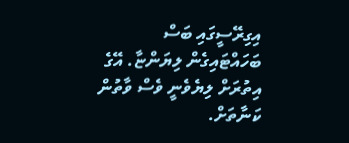އިގިރޭސީގައި ބަސް ބަހައްޓައިގެން ލިޔަންޏާ. އޭގެ އިތުރަށް ލިޔެވެނީ ވެސް ވާތުން ކަނާތަށް.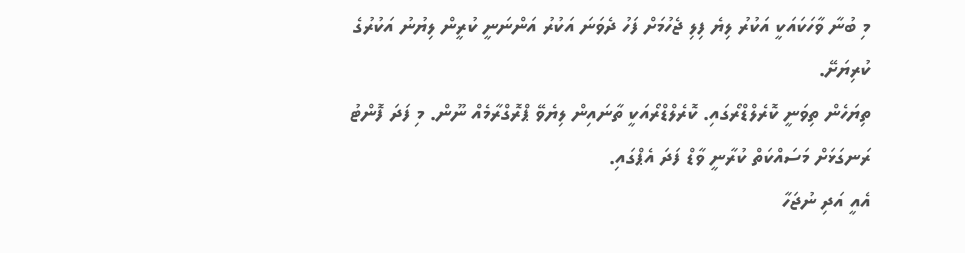މި ބުނާ ވާހަކައަކީ އަކުރު ލިޔެ ފިލި ޖެހުމަށް ފަހު ދެވަނަ އަކުރު އަންނަނީ ކުރީން ލިޔުނު އަކުރުގެ ކުރިޔަށޭ.
ތިޔަހެން ތިވަނީ ކޮރެލްޑްރޯގައި. ކޮރެލްޑްރޯއަކީ ތާނައިން ލިޔެވޭ ޕްރޮގްރާމެއް ނޫން. މި ފަދަ ފޮންޓު ރަނގަޅަށް މަސައްކަތް ކުރާނީ ވާޑް ފަދަ އެޕްގައި.
އެއީ އަދި ނުޖަހާ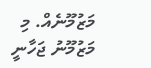މަޒުމޫނެއް. މި މަޒުމޫނު ޖަހާނީ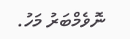ނޮވެމްބަރު މަހު.